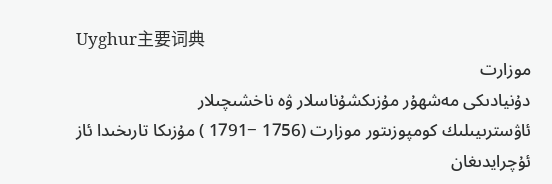Uyghur主要词典
موزارت
دۇنيادىكى مەشھۇر مۇزىكشۇناسلار ۋە ناخشىچىلار
ئاۋسترىيىلىك كومپوزىتور موزارت (1756 −1791 ) مۇزىكا تارىخىدا ئاز ئۇچرايدىغان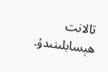تالانت ھېسابلىنىدۇ.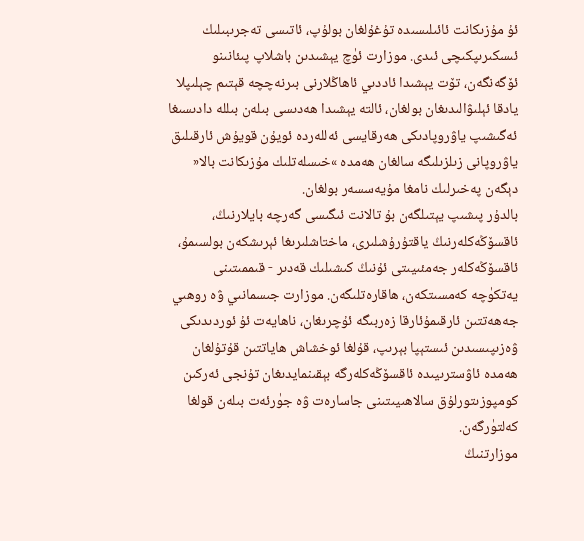ئۇ مۇزىكانت ئائىلىسىدە تۇغۇلغان بولۇپ، ئاتىسى تەجرىبىلىك ئىسكىرىپكىچى ئىدى. موزارت ئۈچ يېشىدىن باشلاپ پىئانىنو ئۆگەنگەن، تۆت يېشىدا ئاددىي ئاھاڭلارنى بىرنەچچە قېتىم چېلىپلا يادقا ئېلىۋالىدىغان بولغان، ئالتە يېشىدا ھەدىسى بىلەن بىللە دادىسىغا ئەگىشىپ ياۋروپادىكى ھەرقايسى ئەللەردە ئويۇن قويۇش ئارقىلىق ياۋروپانى زىلزىلىگە سالغان ھەمدە »خىسلەتلىك مۇزىكانت بالا« دېگەن پەخىرلىك نامغا مۇيەسسەر بولغان.
بالدۇر پىشىپ يېتىلگەن بۇ تالانت ئىگىسى گەرچە بايلارنىڭ، ئاقسۆڭەكلەرنىڭ ياقتۇرۇشلىرى، ماختاشلىرىغا ئېرىشكەن بولسىمۇ، ئاقسۆڭەكلەر جەمئىيىتى ئۇنىڭ كىشىلىك قەدىر - قىممىتىنى يەتكۈچە كەمسىتكەن، ھاقارەتلىگەن. موزارت جىسمانىي ۋە روھىي جەھەتتىن ئارقىمۇئارقا زەربىگە ئۇچرىغان، ناھايەت ئۇ ئوردىدىكى ۋەزىپىسىدىن ئىستېپا بېرىپ، قۇلغا ئوخشاش ھاياتتىن قۇتۇلغان ھەمدە ئاۋسترىيىدە ئاقسۆڭەكلەرگە بېقىنمايدىغان تۇنجى ئەركىن كومپوزىتورلۇق سالاھىيىتىنى جاسارەت ۋە جۈرئەت بىلەن قولغا كەلتۈرگەن.
موزارتنىڭ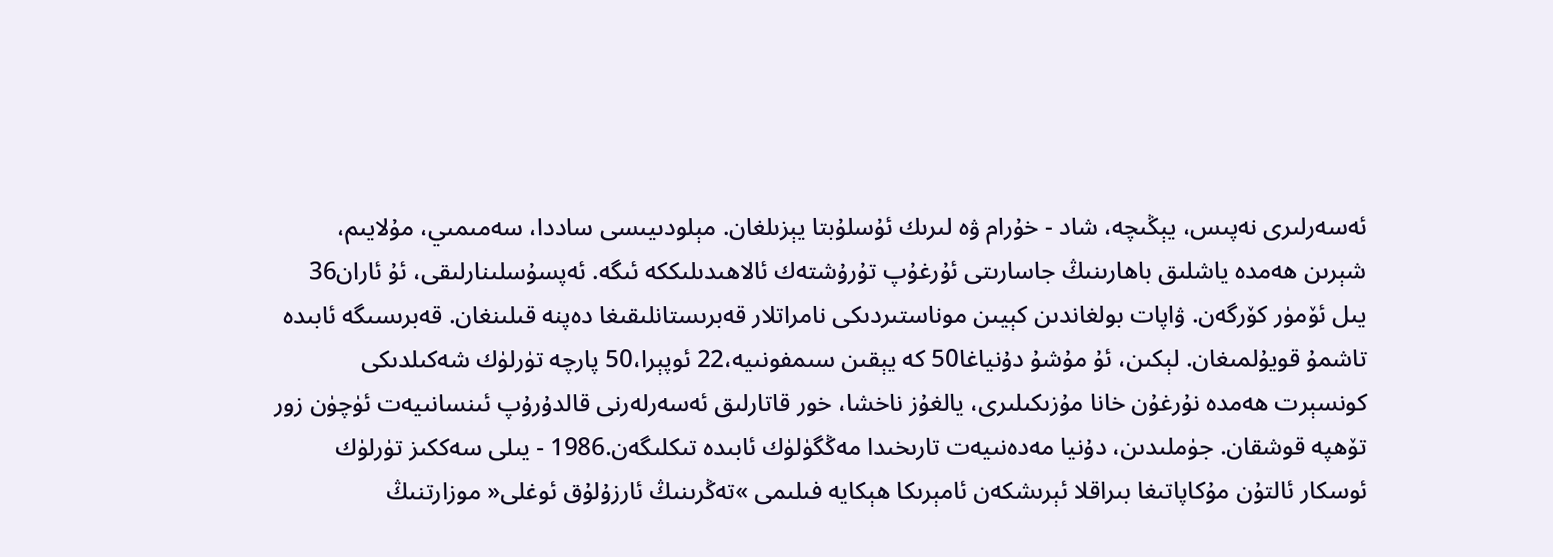ئەسەرلىرى نەپىس، يېڭىچە، شاد - خۇرام ۋە لىرىك ئۇسلۇبتا يېزىلغان. مېلودىيىسى ساددا، سەمىمىي، مۇلايىم، شېرىن ھەمدە ياشلىق باھارىنىڭ جاسارىتى ئۇرغۇپ تۇرۇشتەك ئالاھىدىلىككە ئىگە. ئەپسۇسلىنارلىقى، ئۇ ئاران36 يىل ئۆمۈر كۆرگەن. ۋاپات بولغاندىن كېيىن موناستىردىكى نامراتلار قەبرىستانلىقىغا دەپنە قىلىنغان. قەبرىسىگە ئابىدە تاشمۇ قويۇلمىغان. لېكىن، ئۇ مۇشۇ دۇنياغا50 كە يېقىن سىمفونىيە،22 ئوپېرا،50 پارچە تۈرلۈك شەكىلدىكى كونسېرت ھەمدە نۇرغۇن خانا مۇزىكىلىرى، يالغۇز ناخشا، خور قاتارلىق ئەسەرلەرنى قالدۇرۇپ ئىنسانىيەت ئۈچۈن زور تۆھپە قوشقان. جۈملىدىن، دۇنيا مەدەنىيەت تارىخىدا مەڭگۈلۈك ئابىدە تىكلىگەن.1986 - يىلى سەككىز تۈرلۈك ئوسكار ئالتۇن مۇكاپاتىغا بىراقلا ئېرىشكەن ئامېرىكا ھېكايە فىلىمى »تەڭرىنىڭ ئارزۇلۇق ئوغلى« موزارتنىڭ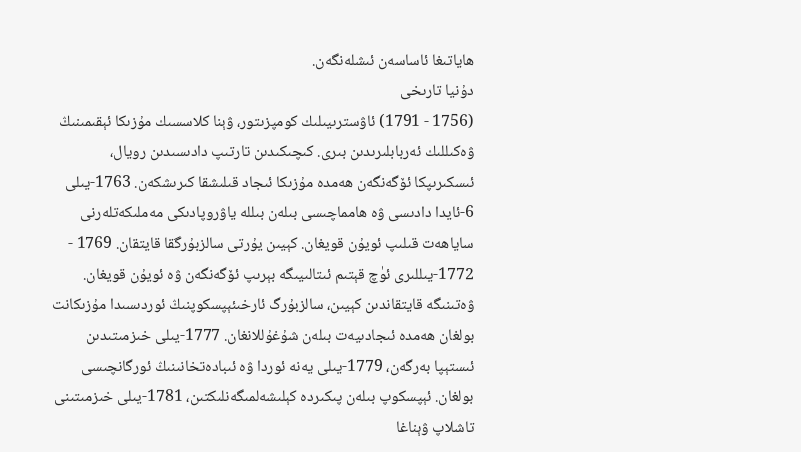ھاياتىغا ئاساسەن ئىشلەنگەن.
دۇنيا تارىخى
(1756 - 1791) ئاۋسترىيىلىك كومپزىتور، ۋېنا كلاسسىك مۇزىكا ئېقىمىنىڭ ۋەكىللىك ئەربابلىرىدىن بىرى. كىچىكىدىن تارتىپ دادىسىدىن رويال، ئىسكىرىپكا ئۆگەنگەن ھەمدە مۇزىكا ئىجاد قىلىشقا كىرىشكەن. 1763-يىلى 6-ئايدا دادىسى ۋە ھامماچىسى بىلەن بىللە ياۋروپادىكى مەملىكەتلەرنى ساياھەت قىلىپ ئويۇن قويغان. كېيىن يۇرتى سالزبۇرگقا قايتقان. 1769 - 1772-يىللىرى ئۈچ قېتىم ئىتالىيىگە بېرىپ ئۆگەنگەن ۋە ئويۇن قويغان. ۋەتىنىگە قايتقاندىن كېيىن، سالزبۇرگ ئارخىئېپسكوپنىڭ ئوردىسىدا مۇزىكانت بولغان ھەمدە ئىجادىيەت بىلەن شۇغۇللانغان. 1777-يىلى خىزمىتىدىن ئىستېپا بەرگەن، 1779-يىلى يەنە ئوردا ۋە ئىبادەتخانىنىڭ ئورگانچىسى بولغان. ئېپسكوپ بىلەن پىكىردە كېلىشەلمىگەنلىكتىن، 1781-يىلى خىزمىتىنى تاشلاپ ۋېناغا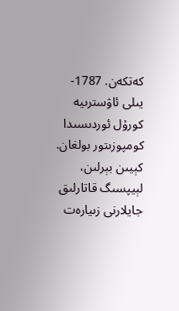كەتكەن. 1787-يىلى ئاۋسترىيە كورۇل ئوردىسىدا كومپوزىتور بولغان. كېيىن بېرلىن، لېيپسىگ قاتارلىق جايلارنى زىيارەت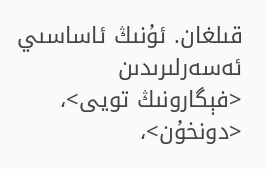قىلغان. ئۇنىڭ ئاساسىي ئەسەرلىرىدىن <فېگارونىڭ تويى>، <دونخۇن>،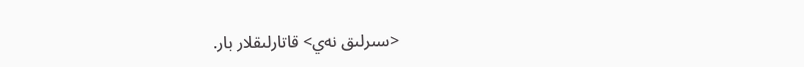<سىرلىق نەي> قاتارلىقلار بار.